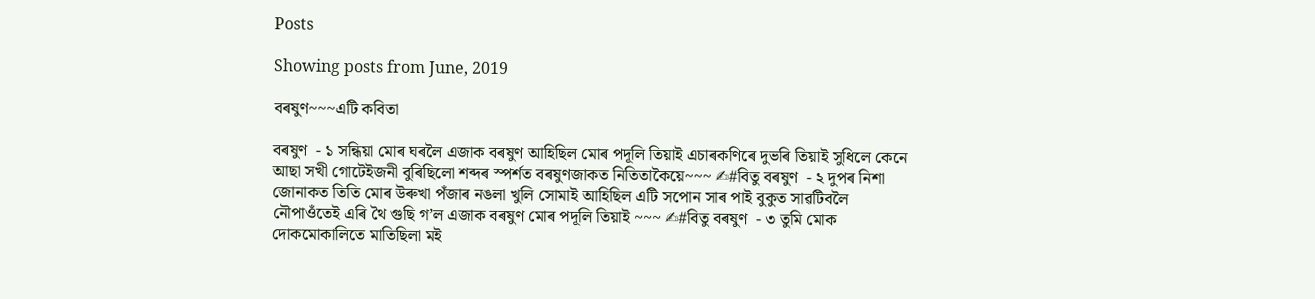Posts

Showing posts from June, 2019

বৰষুণ~~~এটি কবিতা

বৰষুণ  - ১ সন্ধিয়া মোৰ ঘৰলৈ এজাক বৰষুণ আহিছিল মোৰ পদূলি তিয়াই এচাৰকণিৰে দুভৰি তিয়াই সুধিলে কেনে আছা সখী গোটেইজনী বুৰিছিলো শব্দৰ স্পৰ্শত বৰষুণজাকত নিতিতাকৈয়ে~~~ ✍#বিতু বৰষুণ  - ২ দুপৰ নিশা জোনাকত তিতি মোৰ উৰুখা পঁজাৰ নঙলা খুলি সোমাই আহিছিল এটি সপোন সাৰ পাই বুকুত সাৱটিবলৈ নৌপাওঁতেই এৰি থৈ গুছি গ’ল এজাক বৰষুণ মোৰ পদূলি তিয়াই ~~~ ✍#বিতু বৰষুণ  - ৩ তুমি মোক দোকমোকালিতে মাতিছিলা মই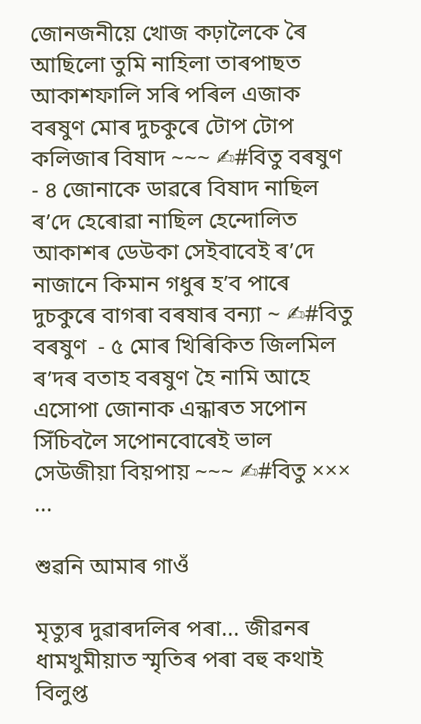জোনজনীয়ে খোজ কঢ়ালৈকে ৰৈ আছিলো তুমি নাহিলা তাৰপাছত আকাশফালি সৰি পৰিল এজাক বৰষুণ মোৰ দুচকুৰে টোপ টোপ কলিজাৰ বিষাদ ~~~ ✍#বিতু বৰষুণ  - ৪ জোনাকে ডাৱৰে বিষাদ নাছিল ৰ’দে হেৰোৱা নাছিল হেন্দোলিত আকাশৰ ডেউকা সেইবাবেই ৰ’দে নাজানে কিমান গধুৰ হ’ব পাৰে দুচকুৰে বাগৰা বৰষাৰ বন্যা ~ ✍#বিতু বৰষুণ  - ৫ মোৰ খিৰিকিত জিলমিল ৰ’দৰ বতাহ বৰষুণ হৈ নামি আহে এসোপা জোনাক এন্ধাৰত সপোন সিঁচিবলৈ সপোনবোৰেই ভাল সেউজীয়া বিয়পায় ~~~ ✍#বিতু ××× ...

শুৱনি আমাৰ গাওঁ

মৃত্যুৰ দুৱাৰদলিৰ পৰা... জীৱনৰ ধামখুমীয়াত স্মৃতিৰ পৰা বহু কথাই বিলুপ্ত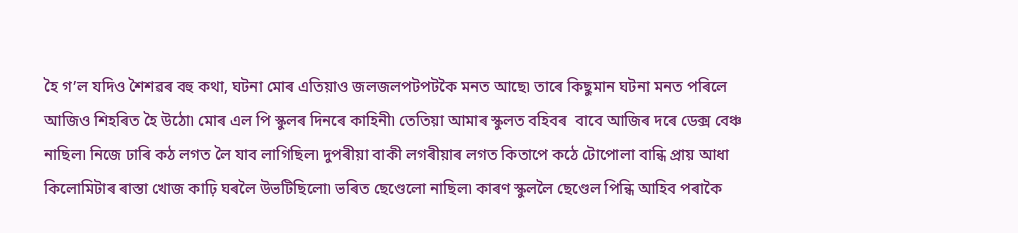হৈ গ’ল যদিও শৈশৱৰ বহু কথা, ঘটনা মোৰ এতিয়াও জলজলপটপটকৈ মনত আছে৷ তাৰে কিছুমান ঘটনা মনত পৰিলে আজিও শিহৰিত হৈ উঠো৷ মোৰ এল পি স্কুলৰ দিনৰে কাহিনী৷ তেতিয়া আমাৰ স্কুলত বহিবৰ  বাবে আজিৰ দৰে ডেক্স বেঞ্চ নাছিল৷ নিজে ঢাৰি কঠ লগত লৈ যাব লাগিছিল৷ দুপৰীয়া বাকী লগৰীয়াৰ লগত কিতাপে কঠে টোপোলা বান্ধি প্ৰায় আধা কিলোমিটাৰ ৰাস্তা খোজ কাঢ়ি ঘৰলৈ উভটিছিলো৷ ভৰিত ছেণ্ডেলো নাছিল৷ কাৰণ স্কুললৈ ছেণ্ডেল পিন্ধি আহিব পৰাকৈ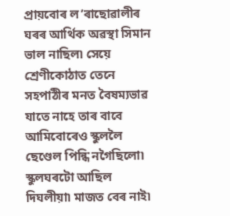প্ৰায়বোৰ ল’ৰাছোৱালীৰ ঘৰৰ আৰ্থিক অৱস্থা সিমান ভাল নাছিল৷ সেয়ে শ্ৰেণীকোঠাত তেনে সহপাঠীৰ মনত বৈষম্যভাৱ যাতে নাহে তাৰ বাবে আমিবোৰেও স্কুললৈ ছেণ্ডেল পিন্ধি নগৈছিলো৷ স্কুলঘৰটো আছিল দিঘলীয়া৷ মাজত বেৰ নাই৷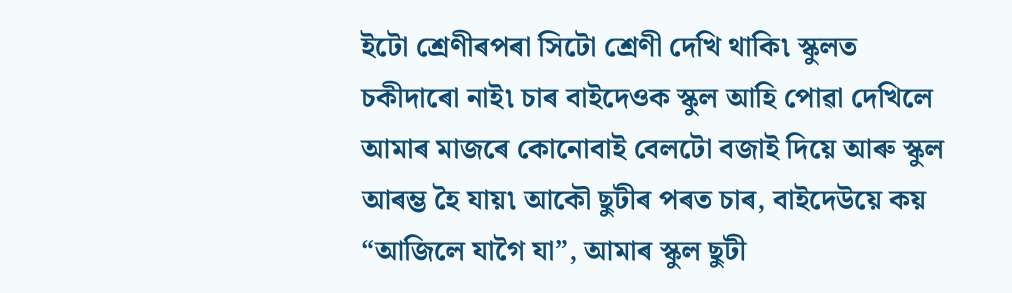ইটো শ্ৰেণীৰপৰা সিটো শ্ৰেণী দেখি থাকি৷ স্কুলত চকীদাৰো নাই৷ চাৰ বাইদেওক স্কুল আহি পোৱা দেখিলে আমাৰ মাজৰে কোনোবাই বেলটো বজাই দিয়ে আৰু স্কুল আৰম্ভ হৈ যায়৷ আকৌ ছুটীৰ পৰত চাৰ, বাইদেউয়ে কয় “আজিলে যাগৈ যা”, আমাৰ স্কুল ছুটী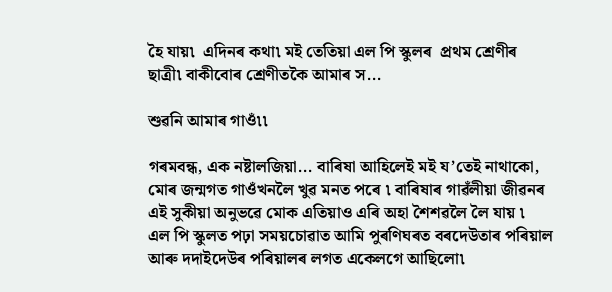হৈ যায়৷  এদিনৰ কথা৷ মই তেতিয়া এল পি স্কুলৰ  প্ৰথম শ্ৰেণীৰ ছাত্ৰী৷ বাকীবোৰ শ্ৰেণীতকৈ আমাৰ স...

শুৱনি আমাৰ গাওঁ৷৷

গৰমবন্ধ, এক নষ্টালজিয়া... বাৰিষা আহিলেই মই য’তেই নাথাকো, মোৰ জন্মগত গাওঁখনলৈ খুৱ মনত পৰে ৷ বাৰিষাৰ গাৱঁলীয়া জীৱনৰ এই সুকীয়া অনুভৱে মোক এতিয়াও এৰি অহা শৈশৱলৈ লৈ যায় ৷  এল পি স্কুলত পঢ়া সময়চোৱাত আমি পুৰণিঘৰত বৰদেউতাৰ পৰিয়াল আৰু দদাইদেউৰ পৰিয়ালৰ লগত একেলগে আছিলো৷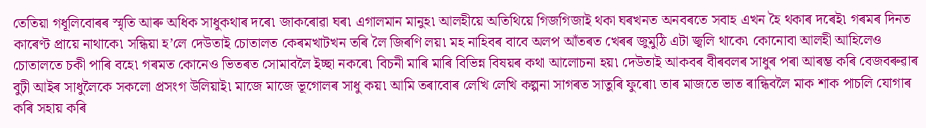তেতিয়া গধূলিবোৰৰ স্মৃতি আৰু অধিক সাধুকথাৰ দৰে৷ জাকৰোৱা ঘৰ৷ এগালমান মানুহ৷ আলহীয়ে অতিথিয়ে গিজগিজাই থকা ঘৰখনত অনবৰতে সবাহ এখন হৈ থকাৰ দৰেই৷ গৰমৰ দিনত কাৰেণ্ট প্ৰায়ে নাথাকে৷ সন্ধিয়া হ’লে দেউতাই চোতালত কেৰমখাটখন তৰি লৈ জিৰণি লয়৷ মহ নাহিবৰ বাবে অলপ আঁতৰত খেৰৰ জুমুঠি এটা জ্বলি থাকে৷ কোনোবা আলহী আহিলেও চোতালতে চকী পাৰি বহে৷ গৰমত কোনেও ভিতৰত সোমাবলৈ ইচ্ছা নকৰে৷ বিচনী মাৰি মাৰি বিভিন্ন বিষয়ৰ কথা আলোচনা হয়৷ দেউতাই আকবৰ বীৰবলৰ সাধুৰ পৰা আৰম্ভ কৰি বেজবৰুৱাৰ বুঢ়ী আইৰ সাধুলৈকে সকলো প্ৰসংগ উলিয়াই৷ মাজে মাজে ভূগোলৰ সাধু কয়৷ আমি তৰাবোৰ লেখি লেখি কল্পনা সাগৰত সাতুৰি ফুৰো৷ তাৰ মাজতে ভাত ৰান্ধিবলৈ মাক শাক পাচলি যোগাৰ কৰি সহায় কৰি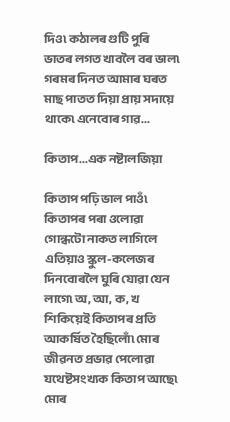দিও৷ কঠালৰ গুটি পুৰি ভাতৰ লগত খাবলৈ বৰ ভাল৷ গৰমৰ দিনত আমাৰ ঘৰত মাছ পাতত দিয়া প্ৰায় সদায়ে থাকে৷ এনেবোৰ গাৱ...

কিতাপ...এক নষ্টালজিয়া

কিতাপ পঢ়ি ভাল পাওঁ৷ কিতাপৰ পৰা ওলোৱা গোন্ধটো নাকত লাগিলে এতিয়াও স্কুল-কলেজৰ দিনবোৰলৈ ঘুৰি যোৱা যেন লাগে৷ অ, আ, ক, খ শিকিয়েই কিতাপৰ প্ৰতি আকৰ্ষিত হৈছিলোঁ৷ মোৰ জীৱনত প্ৰভাৱ পেলোৱা যথেষ্টসংখ্যক কিতাপ আছে৷ মোৰ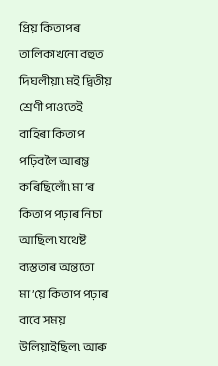প্ৰিয় কিতাপৰ তালিকাখনো বহুত দিঘলীয়া৷ মই দ্বিতীয় শ্ৰেণী পাওতেই বাহিৰা কিতাপ পঢ়িবলৈ আৰম্ভ কৰিছিলোঁ৷ মা’ৰ কিতাপ পঢ়াৰ নিচা আছিল৷ যথেষ্ট ব্যস্ততাৰ অন্ততো মা’য়ে কিতাপ পঢ়াৰ বাবে সময় উলিয়াইছিল৷ আৰু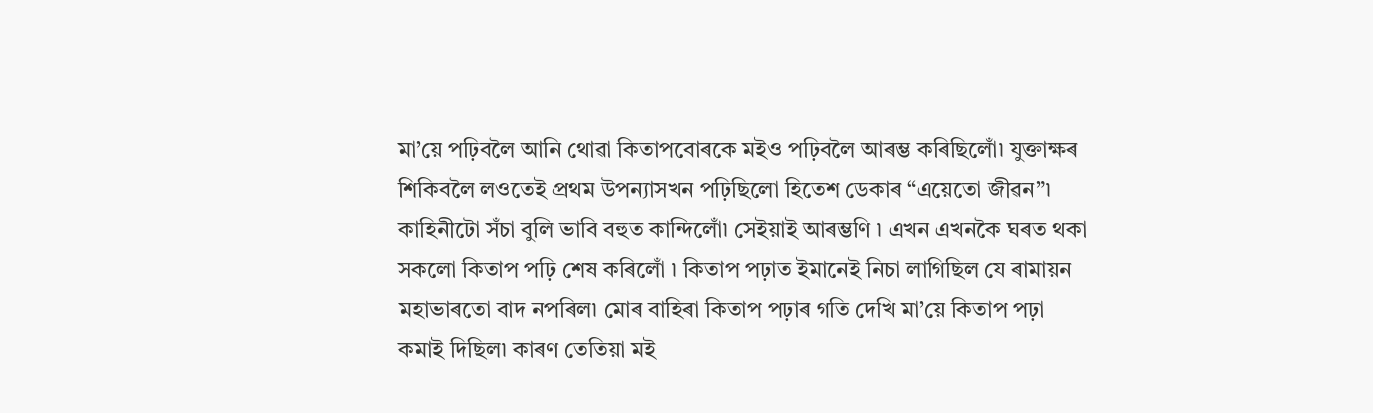মা’য়ে পঢ়িবলৈ আনি থোৱা কিতাপবোৰকে মইও পঢ়িবলৈ আৰম্ভ কৰিছিলোঁ৷ যুক্তাক্ষৰ শিকিবলৈ লওতেই প্ৰথম উপন্যাসখন পঢ়িছিলো হিতেশ ডেকাৰ “এয়েতো জীৱন”৷ কাহিনীটো সঁচা বুলি ভাবি বহুত কান্দিলোঁ৷ সেইয়াই আৰম্ভণি ৷ এখন এখনকৈ ঘৰত থকা সকলো কিতাপ পঢ়ি শেষ কৰিলোঁ ৷ কিতাপ পঢ়াত ইমানেই নিচা লাগিছিল যে ৰামায়ন মহাভাৰতো বাদ নপৰিল৷ মোৰ বাহিৰা কিতাপ পঢ়াৰ গতি দেখি মা’য়ে কিতাপ পঢ়া কমাই দিছিল৷ কাৰণ তেতিয়া মই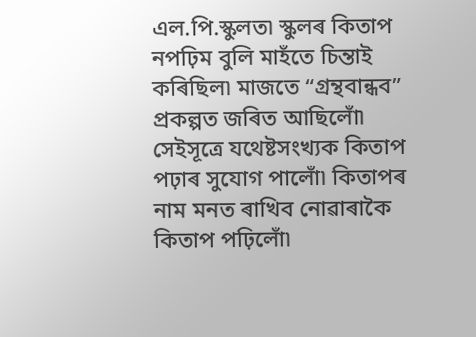এল.পি.স্কুলত৷ স্কুলৰ কিতাপ নপঢ়িম বুলি মাহঁতে চিন্তাই কৰিছিল৷ মাজতে “গ্ৰন্থবান্ধব” প্ৰকল্পত জৰিত আছিলোঁ৷ সেইসূত্ৰে যথেষ্টসংখ্যক কিতাপ পঢ়াৰ সুযোগ পালোঁ৷ কিতাপৰ নাম মনত ৰাখিব নোৱাৰাকৈ কিতাপ পঢ়িলোঁ৷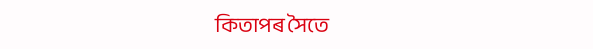কিতাপৰ সৈতে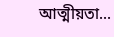আত্মীয়তা...